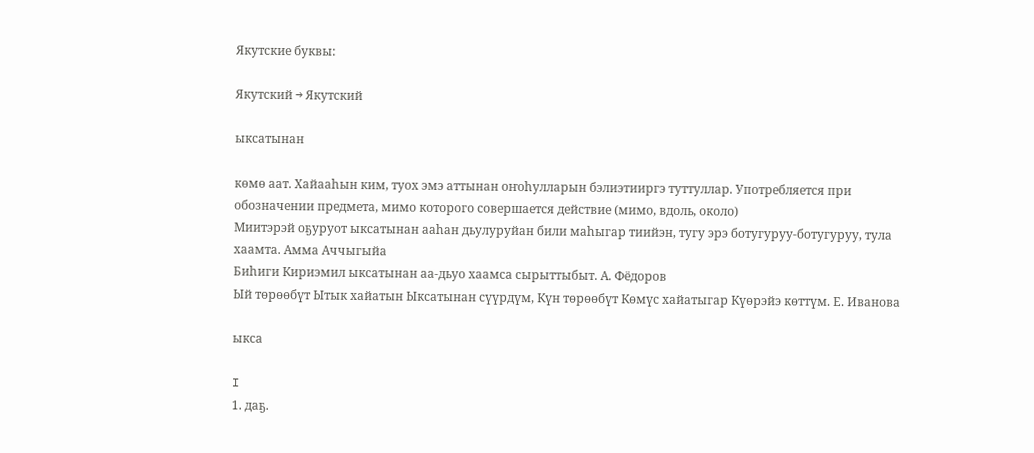Якутские буквы:

Якутский → Якутский

ыксатынан

көмө аат. Хайааһын ким, туох эмэ аттынан оҥоһулларын бэлиэтииргэ туттуллар. Употребляется при обозначении предмета, мимо которого совершается действие (мимо, вдоль, около)
Миитэрэй оҕуруот ыксатынан ааһан дьулуруйан били маһыгар тиийэн, тугу эрэ ботугуруу-ботугуруу, тула хаамта. Амма Аччыгыйа
Биһиги Кириэмил ыксатынан аа-дьуо хаамса сырыттыбыт. А. Фёдоров
Ый төрөөбүт Ытык хайатын Ыксатынан сүүрдүм, Күн төрөөбүт Көмүс хайатыгар Күөрэйэ көттүм. Е. Иванова

ыкса

I
1. даҕ.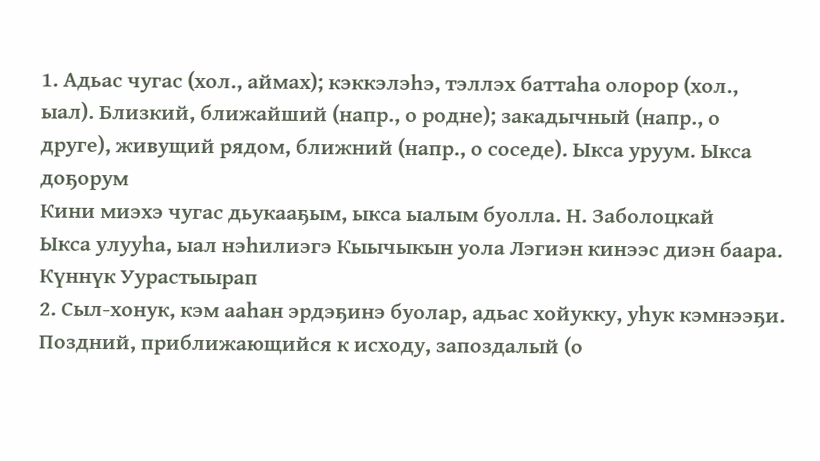1. Адьас чугас (хол., аймах); кэккэлэһэ, тэллэх баттаһа олорор (хол., ыал). Близкий, ближайший (напр., о родне); закадычный (напр., о друге), живущий рядом, ближний (напр., о соседе). Ыкса уруум. Ыкса доҕорум
Кини миэхэ чугас дьукааҕым, ыкса ыалым буолла. Н. Заболоцкай
Ыкса улууһа, ыал нэһилиэгэ Кыычыкын уола Лэгиэн кинээс диэн баара. Күннүк Уурастыырап
2. Сыл-хонук, кэм ааһан эрдэҕинэ буолар, адьас хойукку, уһук кэмнээҕи. Поздний, приближающийся к исходу, запоздалый (о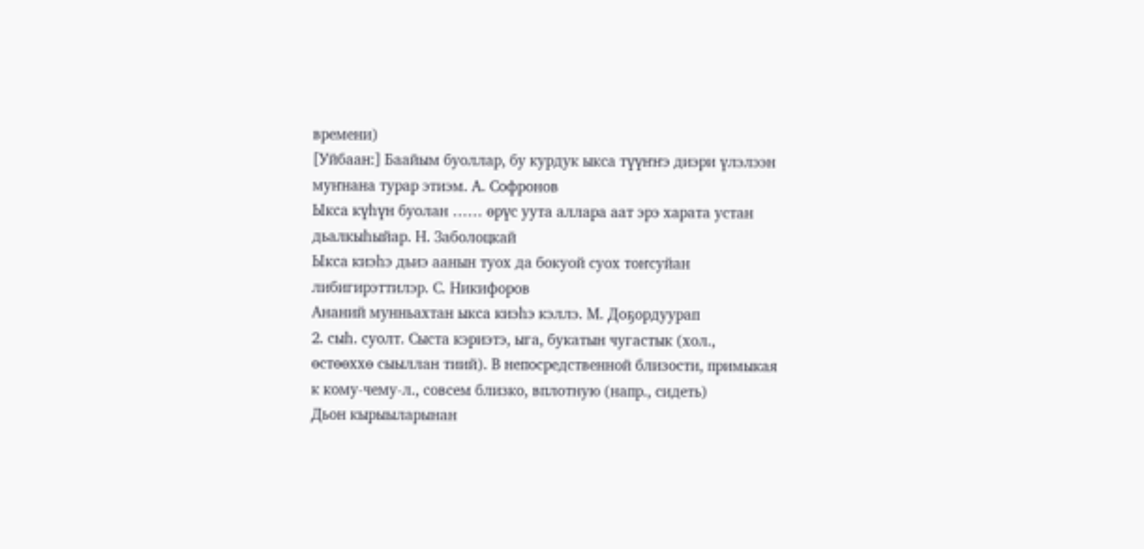времени)
[Уйбаан:] Баайым буоллар, бу курдук ыкса түүҥҥэ диэри үлэлээн муҥнана турар этиэм. А. Софронов
Ыкса күһүн буолан …… өрүс уута аллара аат эрэ харата устан дьалкыһыйар. Н. Заболоцкай
Ыкса киэһэ дьиэ аанын туох да бокуой суох тоҥсуйан либигирэттилэр. С. Никифоров
Ананий мунньахтан ыкса киэһэ кэллэ. М. Доҕордуурап
2. сыһ. суолт. Сыста кэриэтэ, ыга, букатын чугастык (хол., өстөөххө сыыллан тиий). В непосредственной близости, примыкая к кому-чему-л., совсем близко, вплотную (напр., сидеть)
Дьон кырыыларынан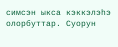симсэн ыкса кэккэлэһэ олорбуттар. Суорун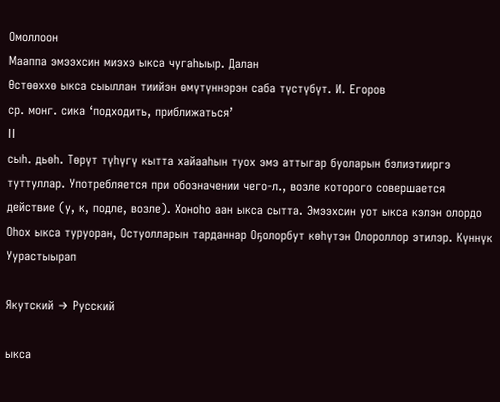Омоллоон
Мааппа эмээхсин миэхэ ыкса чугаһыыр. Далан
Өстөөххө ыкса сыыллан тиийэн өмүтүннэрэн саба түстүбүт. И. Егоров
ср. монг. сика ‘подходить, приближаться’
II
сыһ. дьөһ. Төрүт түһүгү кытта хайааһын туох эмэ аттыгар буоларын бэлиэтииргэ туттуллар. Употребляется при обозначении чего-л., возле которого совершается действие (у, к, подле, возле). Хоноһо аан ыкса сытта. Эмээхсин уот ыкса кэлэн олордо
Оһох ыкса туруоран, Остуолларын тарданнар Оҕолорбут көһүтэн Олороллор этилэр. Күннүк Уурастыырап

Якутский → Русский

ыкса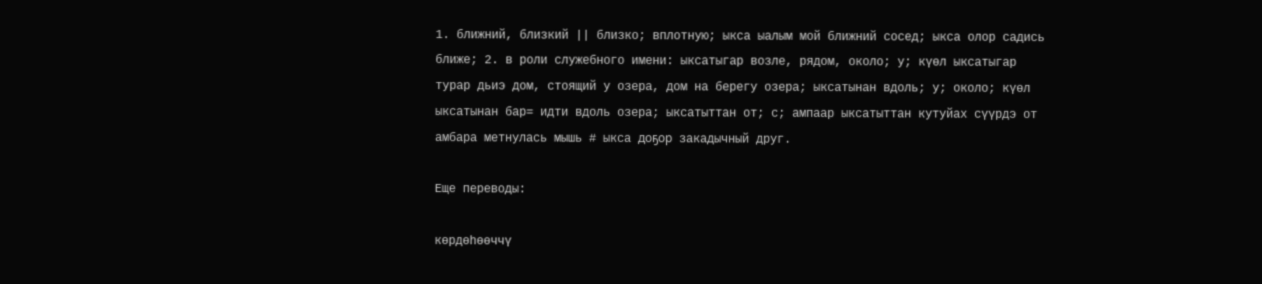1. ближний, близкий || близко; вплотную; ыкса ыалым мой ближний сосед; ыкса олор садись ближе; 2. в роли служебного имени: ыксатыгар возле, рядом, около; у; күөл ыксатыгар турар дьиэ дом, стоящий у озера, дом на берегу озера; ыксатынан вдоль; у; около; күөл ыксатынан бар= идти вдоль озера; ыксатыттан от; с; ампаар ыксатыттан кутуйах сүүрдэ от амбара метнулась мышь # ыкса доҕор закадычный друг.

Еще переводы:

көрдөһөөччү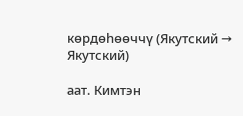көрдөһөөччү (Якутский → Якутский)

аат. Кимтэн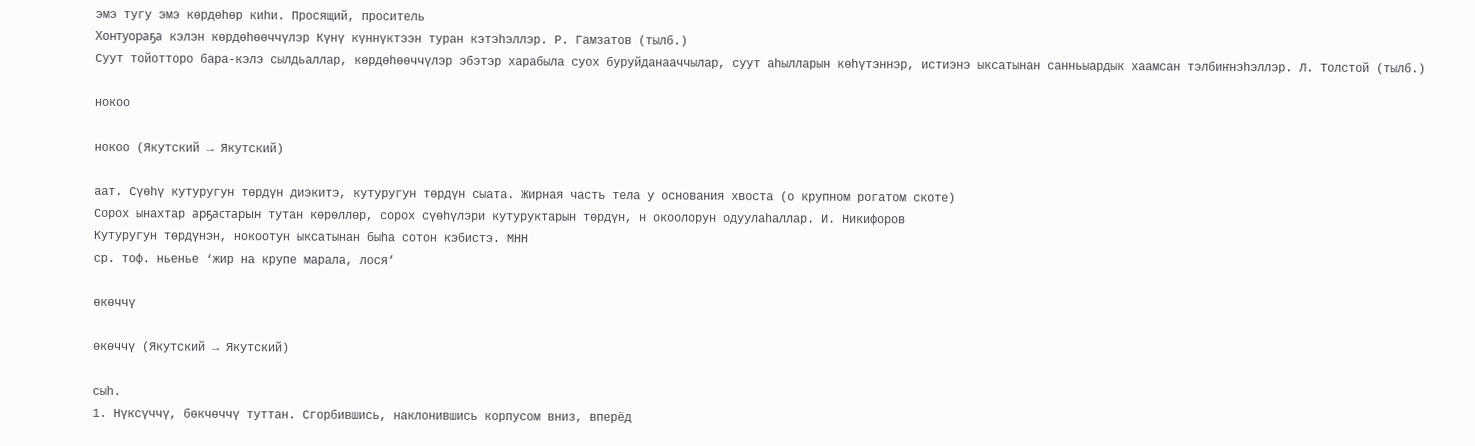эмэ тугу эмэ көрдөһөр киһи. Просящий, проситель
Хонтуораҕа кэлэн көрдөһөөччүлэр Күнү күннүктээн туран кэтэһэллэр. Р. Гамзатов (тылб.)
Суут тойотторо бара-кэлэ сылдьаллар, көрдөһөөччүлэр эбэтэр харабыла суох буруйданааччылар, суут аһылларын көһүтэннэр, истиэнэ ыксатынан санньыардык хаамсан тэлбиҥнэһэллэр. Л. Толстой (тылб.)

нокоо

нокоо (Якутский → Якутский)

аат. Сүөһү кутуругун төрдүн диэкитэ, кутуругун төрдүн сыата. Жирная часть тела у основания хвоста (о крупном рогатом скоте)
Сорох ынахтар арҕастарын тутан көрөллөр, сорох сүөһүлэри кутуруктарын төрдүн, н окоолорун одуулаһаллар. И. Никифоров
Кутуругун төрдүнэн, нокоотун ыксатынан быһа сотон кэбистэ. МНН
ср. тоф. ньенье ‘жир на крупе марала, лося’

өкөччү

өкөччү (Якутский → Якутский)

сыһ.
1. Нүксүччү, бөкчөччү туттан. Сгорбившись, наклонившись корпусом вниз, вперёд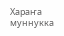Хараҥа муннукка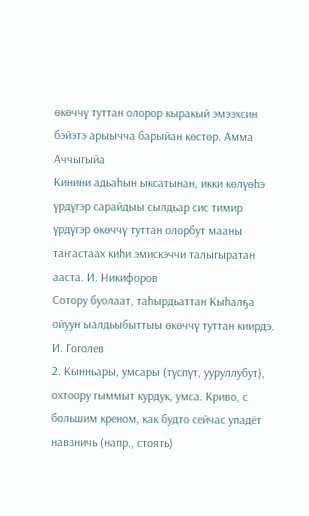өкөччү туттан олорор кыракый эмээхсин бэйэтэ арыычча барыйан көстөр. Амма Аччыгыйа
Кинини адьаһын ыксатынан, икки көлүөһэ үрдүгэр сарайдыы сылдьар сис тимир үрдүгэр өкөччү туттан олорбут мааны таҥастаах киһи эмискэччи талыгыратан ааста. И. Никифоров
Сотору буолаат, таһырдьаттан Кыһалҕа ойуун ыалдьыбыттыы өкөччү туттан киирдэ. И. Гоголев
2. Кынньары, умсары (түспүт, ууруллубут), охтоору гыммыт курдук, умса. Криво, с большим креном, как будто сейчас упадёт навзничь (напр., стоять)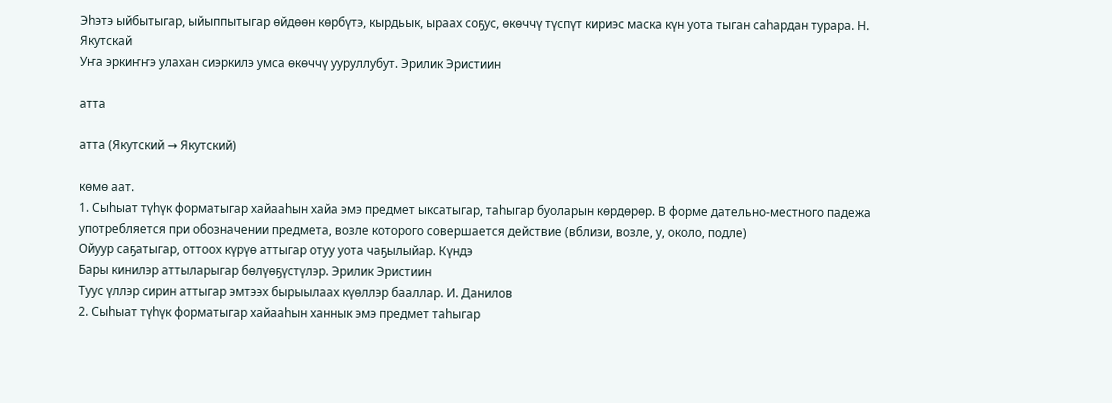Эһэтэ ыйбытыгар, ыйыппытыгар өйдөөн көрбүтэ, кырдьык, ыраах соҕус, өкөччү түспүт кириэс маска күн уота тыган саһардан турара. Н. Якутскай
Уҥа эркиҥҥэ улахан сиэркилэ умса өкөччү ууруллубут. Эрилик Эристиин

атта

атта (Якутский → Якутский)

көмө аат.
1. Сыһыат түһүк форматыгар хайааһын хайа эмэ предмет ыксатыгар, таһыгар буоларын көрдөрөр. В форме дательно-местного падежа употребляется при обозначении предмета, возле которого совершается действие (вблизи, возле, у, около, подле)
Ойуур саҕатыгар, оттоох күрүө аттыгар отуу уота чаҕылыйар. Күндэ
Бары кинилэр аттыларыгар бөлүөҕүстүлэр. Эрилик Эристиин
Туус үллэр сирин аттыгар эмтээх бырыылаах күөллэр бааллар. И. Данилов
2. Сыһыат түһүк форматыгар хайааһын ханнык эмэ предмет таһыгар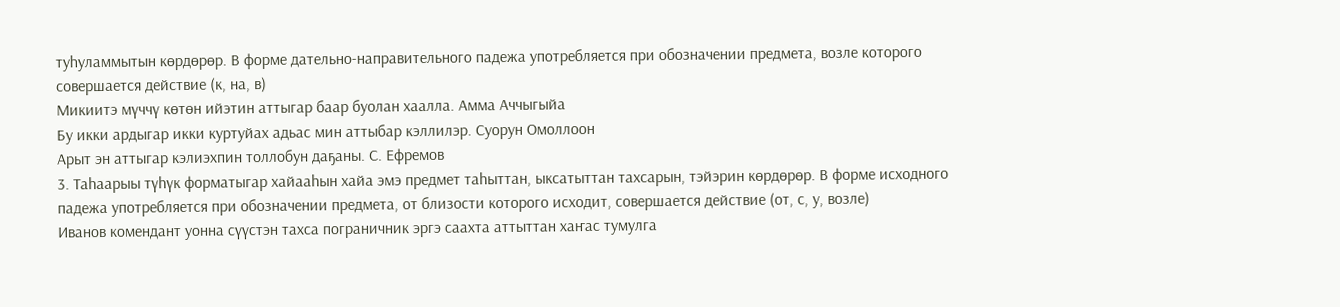туһуламмытын көрдөрөр. В форме дательно-направительного падежа употребляется при обозначении предмета, возле которого совершается действие (к, на, в)
Микиитэ мүччү көтөн ийэтин аттыгар баар буолан хаалла. Амма Аччыгыйа
Бу икки ардыгар икки куртуйах адьас мин аттыбар кэллилэр. Суорун Омоллоон
Арыт эн аттыгар кэлиэхпин толлобун даҕаны. С. Ефремов
3. Таһаарыы түһүк форматыгар хайааһын хайа эмэ предмет таһыттан, ыксатыттан тахсарын, тэйэрин көрдөрөр. В форме исходного падежа употребляется при обозначении предмета, от близости которого исходит, совершается действие (от, с, у, возле)
Иванов комендант уонна сүүстэн тахса пограничник эргэ саахта аттыттан хаҥас тумулга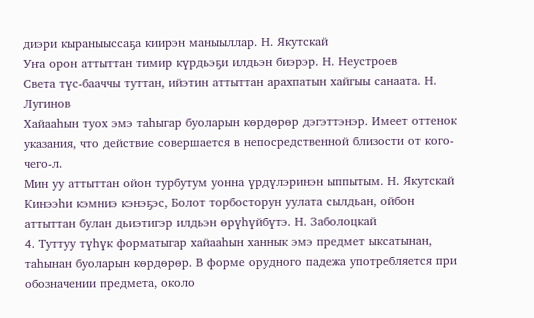диэри кыраныыссаҕа киирэн маныыллар. Н. Якутскай
Уҥа орон аттыттан тимир күрдьэҕи илдьэн биэрэр. Н. Неустроев
Света түс-бааччы туттан, ийэтин аттыттан арахпатын хайгыы санаата. Н. Лугинов
Хайааһын туох эмэ таһыгар буоларын көрдөрөр дэгэттэнэр. Имеет оттенок указания, что действие совершается в непосредственной близости от кого-чего-л.
Мин уу аттыттан ойон турбутум уонна үрдүлэринэн ыппытым. Н. Якутскай
Кинээһи кэмниэ кэнэҕэс, Болот торбосторун уулата сылдьан, ойбон аттыттан булан дьиэтигэр илдьэн өрүһүйбүтэ. Н. Заболоцкай
4. Туттуу түһүк форматыгар хайааһын ханнык эмэ предмет ыксатынан, таһынан буоларын көрдөрөр. В форме орудного падежа употребляется при обозначении предмета, около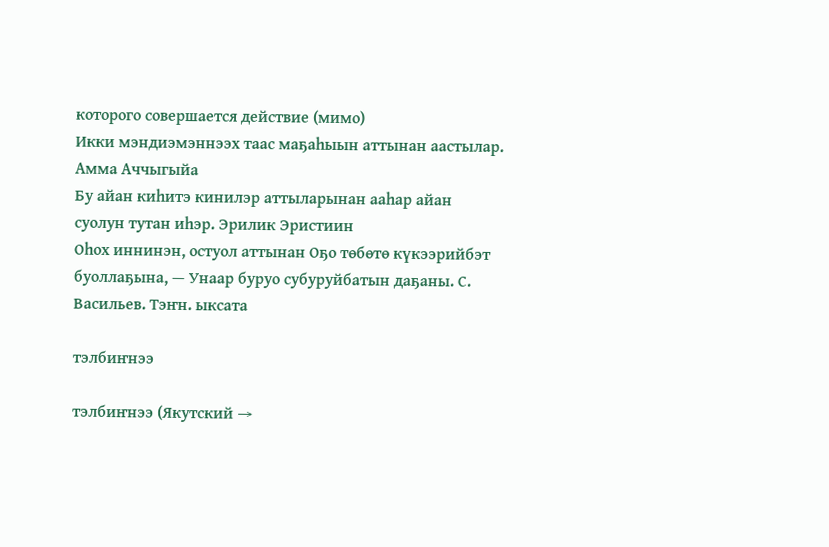которого совершается действие (мимо)
Икки мэндиэмэннээх таас маҕаһыын аттынан аастылар. Амма Аччыгыйа
Бу айан киһитэ кинилэр аттыларынан ааһар айан суолун тутан иһэр. Эрилик Эристиин
Оһох иннинэн, остуол аттынан Оҕо төбөтө күкээрийбэт буоллаҕына, — Унаар буруо субуруйбатын даҕаны. С. Васильев. Тэҥн. ыксата

тэлбиҥнээ

тэлбиҥнээ (Якутский →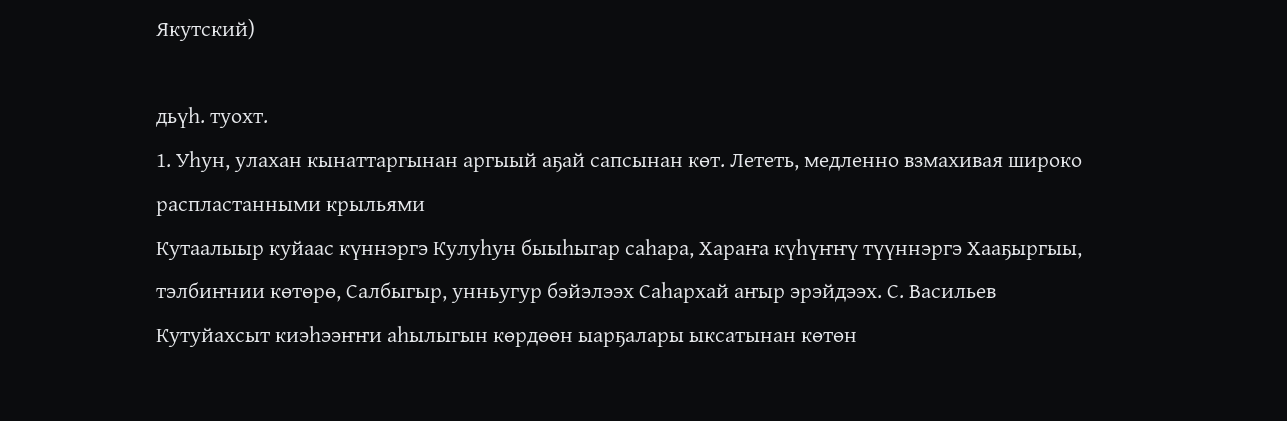Якутский)

дьүһ. туохт.
1. Уһун, улахан кынаттаргынан аргыый аҕай сапсынан көт. Лететь, медленно взмахивая широко распластанными крыльями
Кутаалыыр куйаас күннэргэ Кулуһун быыһыгар саһара, Хараҥа күһүҥҥү түүннэргэ Хааҕыргыы, тэлбиҥнии көтөрө, Салбыгыр, унньугур бэйэлээх Саһархай аҥыр эрэйдээх. С. Васильев
Кутуйахсыт киэһээҥҥи аһылыгын көрдөөн ыарҕалары ыксатынан көтөн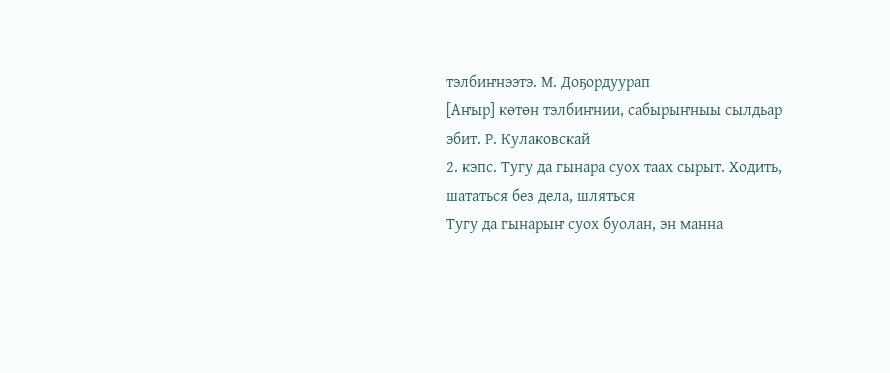тэлбиҥнээтэ. М. Доҕордуурап
[Аҥыр] көтөн тэлбиҥнии, сабырыҥныы сылдьар эбит. Р. Кулаковскай
2. кэпс. Тугу да гынара суох таах сырыт. Ходить, шататься без дела, шляться
Тугу да гынарыҥ суох буолан, эн манна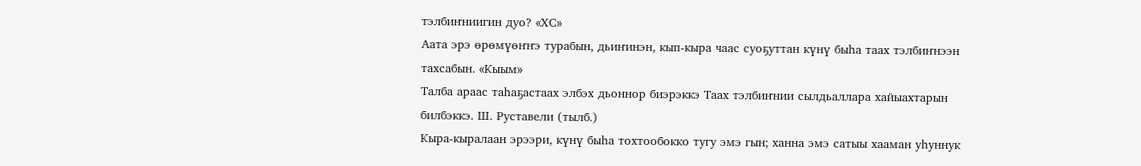тэлбиҥниигин дуо? «ХС»
Аата эрэ өрөмүөҥҥэ турабын, дьиҥинэн, кып-кыра чаас суоҕуттан күнү быһа таах тэлбиҥнээн тахсабын. «Кыым»
Талба араас таһаҕастаах элбэх дьоннор биэрэккэ Таах тэлбиҥнии сылдьаллара хайыахтарын билбэккэ. Ш. Руставели (тылб.)
Кыра-кыралаан эрээри, күнү быһа тохтообокко тугу эмэ гын; ханна эмэ сатыы хааман уһуннук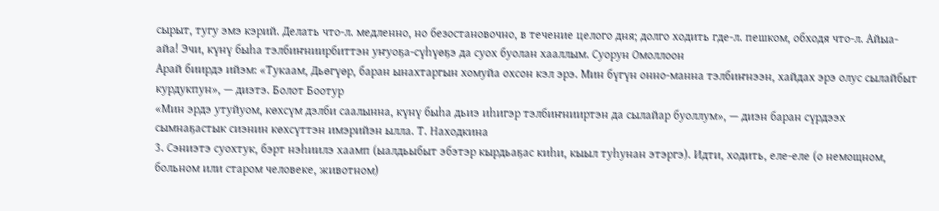сырыт, тугу эмэ кэрий. Делать что-л. медленно, но безостановочно, в течение целого дня; долго ходить где-л. пешком, обходя что-л. Айыа-айа! Эчи, күнү быһа тэлбиҥниирбиттэн уҥуоҕа-сүһүөҕэ да суох буолан хааллым. Суорун Омоллоон
Арай биирдэ ийэм: «Тукаам, Дьөгүөр, баран ынахтаргын хомуйа охсон кэл эрэ. Мин бүгүн онно-манна тэлбиҥнээн, хайдах эрэ олус сылайбыт курдукпун», — диэтэ. Болот Боотур
«Мин эрдэ утуйуом, көхсүм дэлби саалынна, күнү быһа дьиэ иһигэр тэлбиҥнииртэн да сылайар буоллум», — диэн баран сүрдээх сымнаҕастык сиэнин көхсүттэн имэрийэн ылла. Т. Находкина
3. Сэниэтэ суохтук, бэрт нэһиилэ хаамп (ыалдьыбыт эбэтэр кырдьаҕас киһи, кыыл туһунан этэргэ). Идти, ходить, еле-еле (о немощном, больном или старом человеке, животном)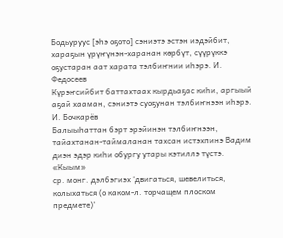Бодьуруус [эһэ оҕото] сэниэтэ эстэн иэдэйбит, хараҕын үрүҥүнэн-харанан көрбүт, сүүрүккэ оҕустаран аат харата тэлбиҥнии иһэрэ. И. Федосеев
Күрэҥсийбит баттахтаах кырдьаҕас киһи, аргыый аҕай хааман, сэниэтэ суоҕунан тэлбиҥнээн иһэрэ. И. Бочкарёв
Балыыһаттан бэрт эрэйинэн тэлбиҥнээн, тайахтанан-таймаланан тахсан истэхпинэ Вадим диэн эдэр киһи обургу утары кэтиллэ түстэ. «Кыым»
ср. монг. дэлбэгиэх ‘двигаться, шевелиться, колыхаться (о каком-л. торчащем плоском предмете)’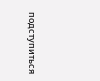подступиться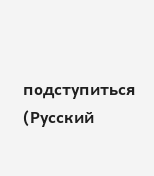подступиться (Русский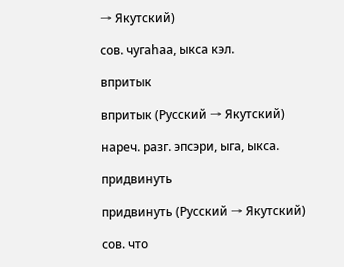→ Якутский)

сов. чугаһаа, ыкса кэл.

впритык

впритык (Русский → Якутский)

нареч. разг. эпсэри, ыга, ыкса.

придвинуть

придвинуть (Русский → Якутский)

сов. что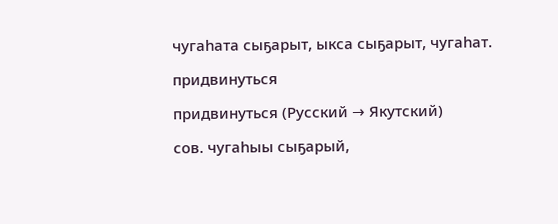чугаһата сыҕарыт, ыкса сыҕарыт, чугаһат.

придвинуться

придвинуться (Русский → Якутский)

сов. чугаһыы сыҕарый,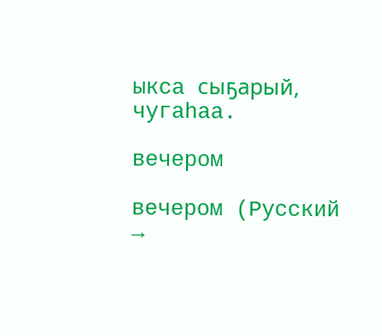ыкса сыҕарый, чугаһаа.

вечером

вечером (Русский →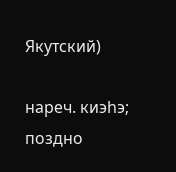Якутский)

нареч. киэһэ; поздно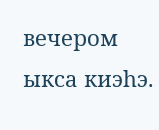вечером ыкса киэһэ.